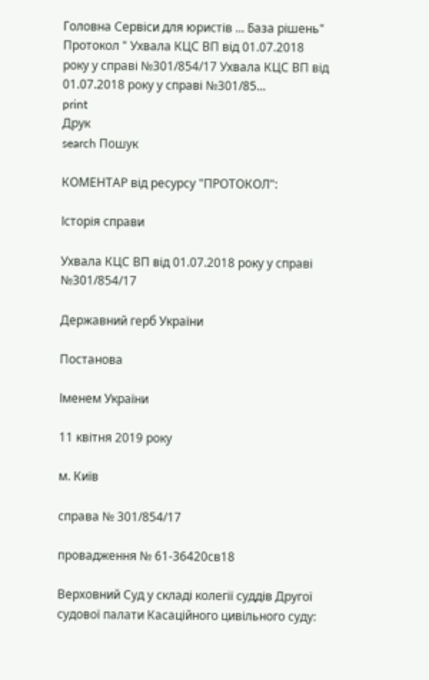Головна Сервіси для юристів ... База рішень" Протокол " Ухвала КЦС ВП від 01.07.2018 року у справі №301/854/17 Ухвала КЦС ВП від 01.07.2018 року у справі №301/85...
print
Друк
search Пошук

КОМЕНТАР від ресурсу "ПРОТОКОЛ":

Історія справи

Ухвала КЦС ВП від 01.07.2018 року у справі №301/854/17

Державний герб України

Постанова

Іменем України

11 квітня 2019 року

м. Київ

справа № 301/854/17

провадження № 61-36420св18

Верховний Суд у складі колегії суддів Другої судової палати Касаційного цивільного суду: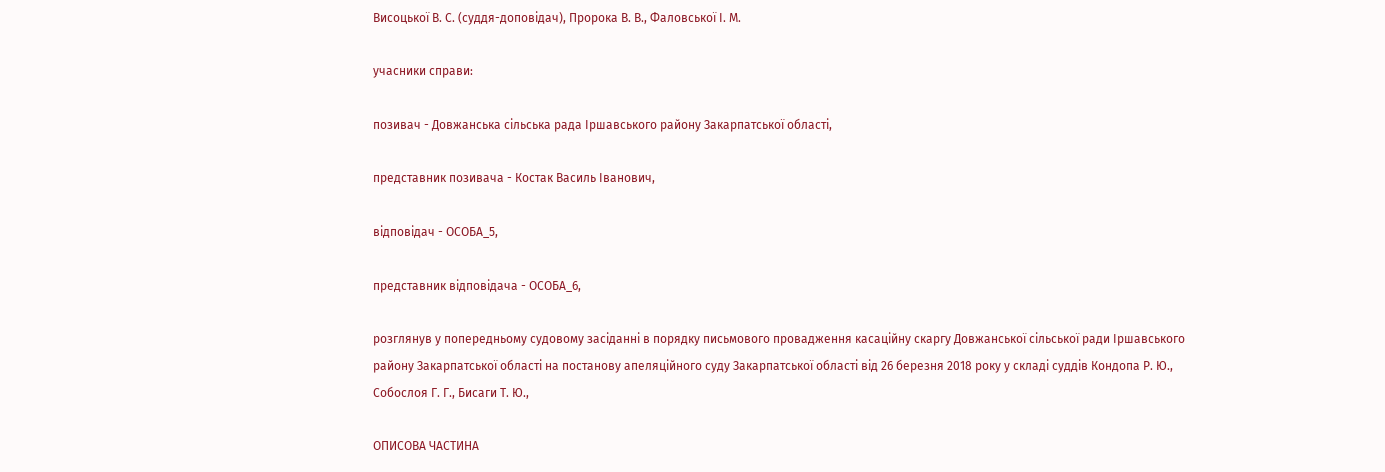Висоцької В. С. (суддя-доповідач), Пророка В. В., Фаловської І. М.

учасники справи:

позивач - Довжанська сільська рада Іршавського району Закарпатської області,

представник позивача - Костак Василь Іванович,

відповідач - ОСОБА_5,

представник відповідача - ОСОБА_6,

розглянув у попередньому судовому засіданні в порядку письмового провадження касаційну скаргу Довжанської сільської ради Іршавського району Закарпатської області на постанову апеляційного суду Закарпатської області від 26 березня 2018 року у складі суддів Кондопа Р. Ю., Собослоя Г. Г., Бисаги Т. Ю.,

ОПИСОВА ЧАСТИНА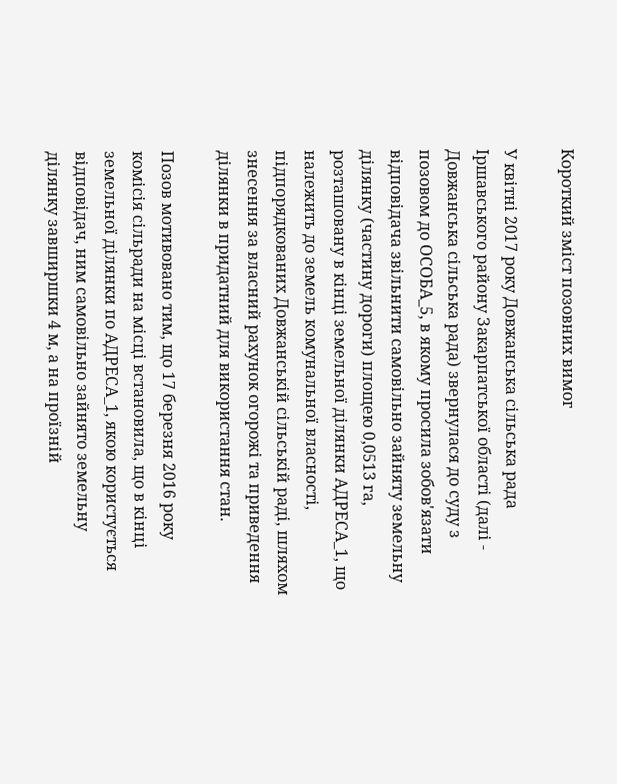Короткий зміст позовних вимог

У квітні 2017 року Довжанська сільська рада Іршавського району Закарпатської області (далі - Довжанська сільська рада) звернулася до суду з позовом до ОСОБА_5, в якому просила зобов'язати відповідача звільнити самовільно зайняту земельну ділянку (частину дороги) площею 0,0513 га, розташовану в кінці земельної ділянки АДРЕСА_1, що належить до земель комунальної власності, підпорядкованих Довжанській сільській раді, шляхом знесення за власний рахунок огорожі та приведення ділянки в придатний для використання стан.

Позов мотивовано тим, що 17 березня 2016 року комісія сільради на місці встановила, що в кінці земельної ділянки по АДРЕСА_1, якою користується відповідач, ним самовільно зайнято земельну ділянку завширшки 4 м, а на проїзній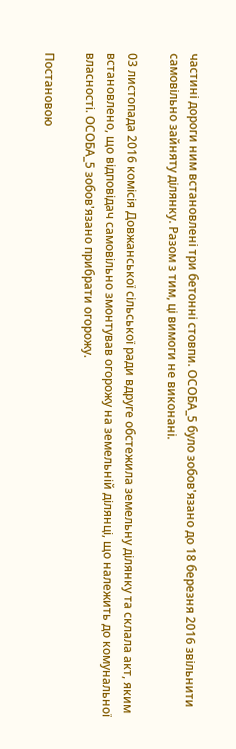частині дороги ним встановлені три бетонні стовпи. ОСОБА_5 було зобов'язано до 18 березня 2016 звільнити самовільно зайняту ділянку. Разом з тим, ці вимоги не виконані.

03 листопада 2016 комісія Довжанської сільської ради вдруге обстежила земельну ділянку та склала акт, яким встановлено, що відповідач самовільно змонтував огорожу на земельній ділянці, що належить до комунальної власності. ОСОБА_5 зобов'язано прибрати огорожу.

Постановою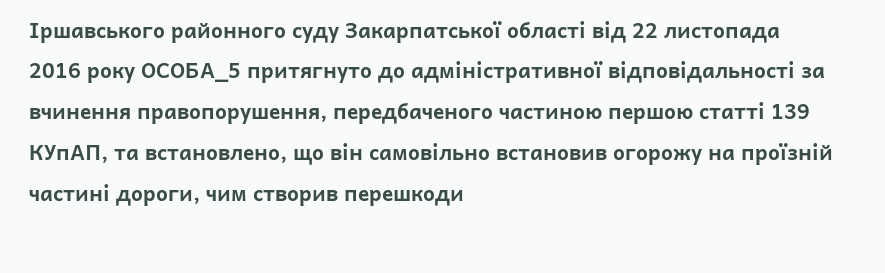Іршавського районного суду Закарпатської області від 22 листопада 2016 року ОСОБА_5 притягнуто до адміністративної відповідальності за вчинення правопорушення, передбаченого частиною першою статті 139 КУпАП, та встановлено, що він самовільно встановив огорожу на проїзній частині дороги, чим створив перешкоди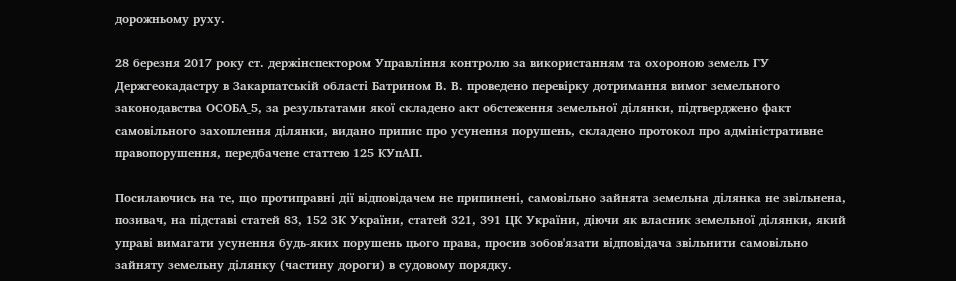дорожньому руху.

28 березня 2017 року ст. держінспектором Управління контролю за використанням та охороною земель ГУ Держгеокадастру в Закарпатській області Батрином В. В. проведено перевірку дотримання вимог земельного законодавства ОСОБА_5, за результатами якої складено акт обстеження земельної ділянки, підтверджено факт самовільного захоплення ділянки, видано припис про усунення порушень, складено протокол про адміністративне правопорушення, передбачене статтею 125 КУпАП.

Посилаючись на те, що протиправні дії відповідачем не припинені, самовільно зайнята земельна ділянка не звільнена, позивач, на підставі статей 83, 152 ЗК України, статей 321, 391 ЦК України, діючи як власник земельної ділянки, який управі вимагати усунення будь-яких порушень цього права, просив зобов'язати відповідача звільнити самовільно зайняту земельну ділянку (частину дороги) в судовому порядку.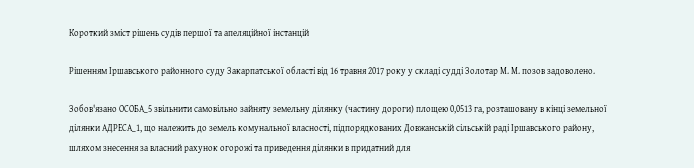Короткий зміст рішень судів першої та апеляційної інстанцій

Рішенням Іршавського районного суду Закарпатської області від 16 травня 2017 року у складі судді Золотар М. М. позов задоволено.

Зобов'язано ОСОБА_5 звільнити самовільно зайняту земельну ділянку (частину дороги) площею 0,0513 га, розташовану в кінці земельної ділянки АДРЕСА_1, що належить до земель комунальної власності, підпорядкованих Довжанській сільській раді Іршавського району, шляхом знесення за власний рахунок огорожі та приведення ділянки в придатний для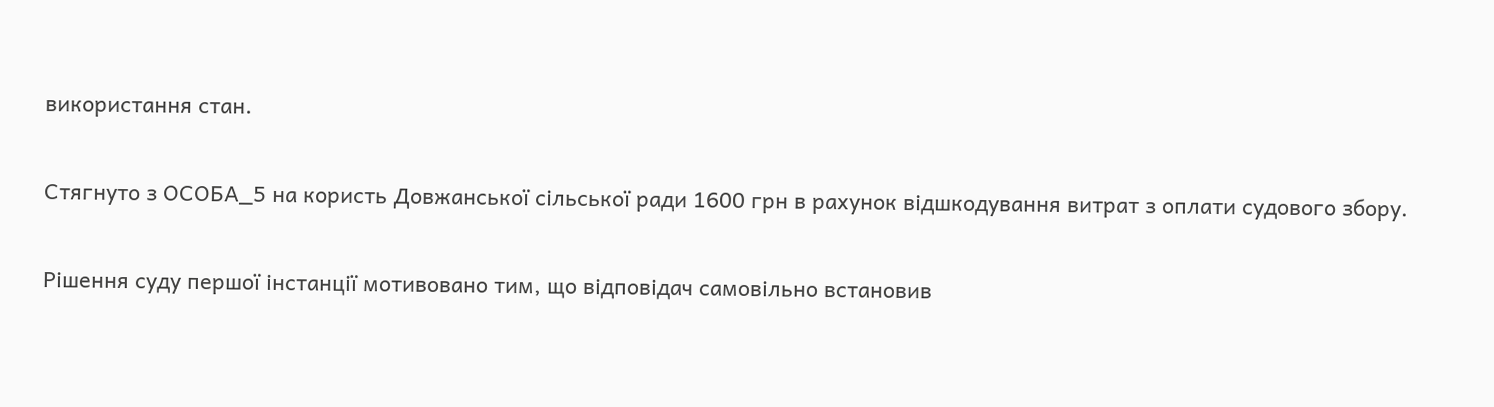використання стан.

Стягнуто з ОСОБА_5 на користь Довжанської сільської ради 1600 грн в рахунок відшкодування витрат з оплати судового збору.

Рішення суду першої інстанції мотивовано тим, що відповідач самовільно встановив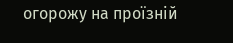огорожу на проїзній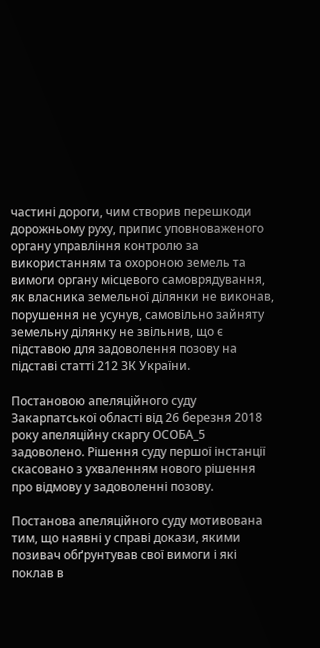частині дороги, чим створив перешкоди дорожньому руху, припис уповноваженого органу управління контролю за використанням та охороною земель та вимоги органу місцевого самоврядування, як власника земельної ділянки не виконав, порушення не усунув, самовільно зайняту земельну ділянку не звільнив, що є підставою для задоволення позову на підставі статті 212 ЗК України.

Постановою апеляційного суду Закарпатської області від 26 березня 2018 року апеляційну скаргу ОСОБА_5 задоволено. Рішення суду першої інстанції скасовано з ухваленням нового рішення про відмову у задоволенні позову.

Постанова апеляційного суду мотивована тим, що наявні у справі докази, якими позивач обґрунтував свої вимоги і які поклав в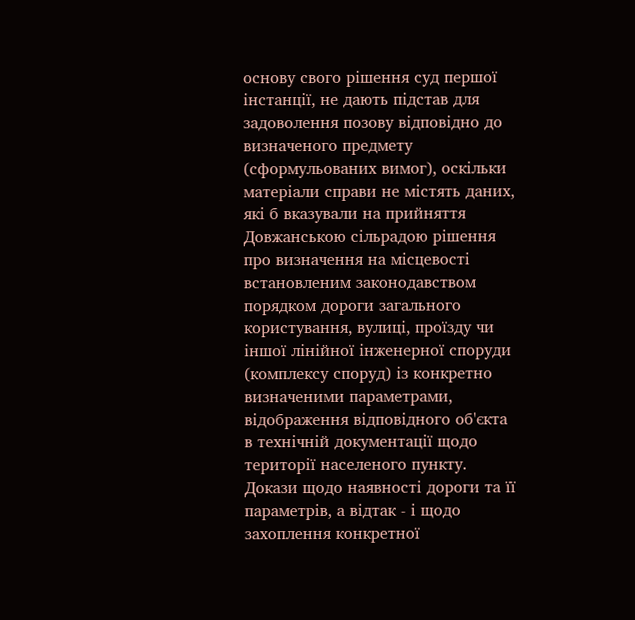основу свого рішення суд першої інстанції, не дають підстав для задоволення позову відповідно до визначеного предмету (сформульованих вимог), оскільки матеріали справи не містять даних, які б вказували на прийняття Довжанською сільрадою рішення про визначення на місцевості встановленим законодавством порядком дороги загального користування, вулиці, проїзду чи іншої лінійної інженерної споруди (комплексу споруд) із конкретно визначеними параметрами, відображення відповідного об'єкта в технічній документації щодо території населеного пункту. Докази щодо наявності дороги та її параметрів, а відтак - і щодо захоплення конкретної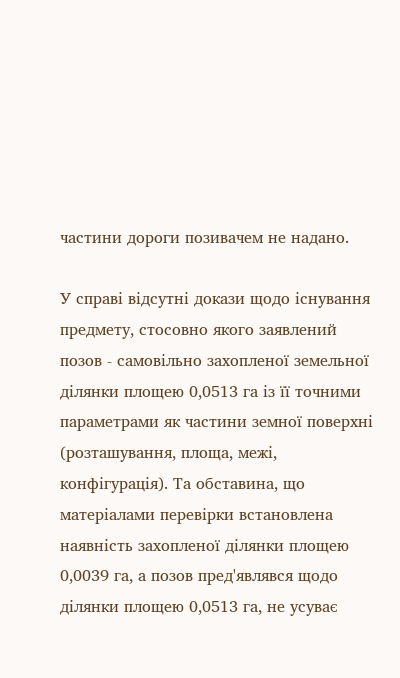частини дороги позивачем не надано.

У справі відсутні докази щодо існування предмету, стосовно якого заявлений позов - самовільно захопленої земельної ділянки площею 0,0513 га із її точними параметрами як частини земної поверхні (розташування, площа, межі, конфігурація). Та обставина, що матеріалами перевірки встановлена наявність захопленої ділянки площею 0,0039 га, а позов пред'являвся щодо ділянки площею 0,0513 га, не усуває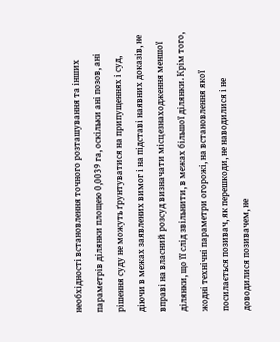необхідності встановлення точного розташування та інших параметрів ділянки площею 0,0039 га, оскільки ані позов, ані рішення суду не можуть ґрунтуватися на припущеннях і суд, діючи в межах заявлених вимог і на підставі наявних доказів, не вправі на власний розсуд визначати місцезнаходження меншої ділянки, що її слід звільнити, в межах більшої ділянки. Крім того, жодні технічні параметри огорожі, на встановлення якої посилається позивач, як перешкоди, не наводилися і не доводилися позивачем, не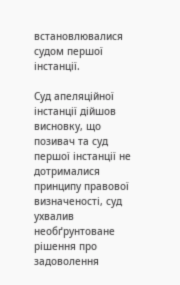встановлювалися судом першої інстанції.

Суд апеляційної інстанції дійшов висновку, що позивач та суд першої інстанції не дотрималися принципу правової визначеності, суд ухвалив необґрунтоване рішення про задоволення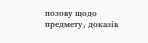позову щодо предмету, доказів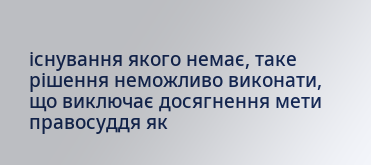існування якого немає, таке рішення неможливо виконати, що виключає досягнення мети правосуддя як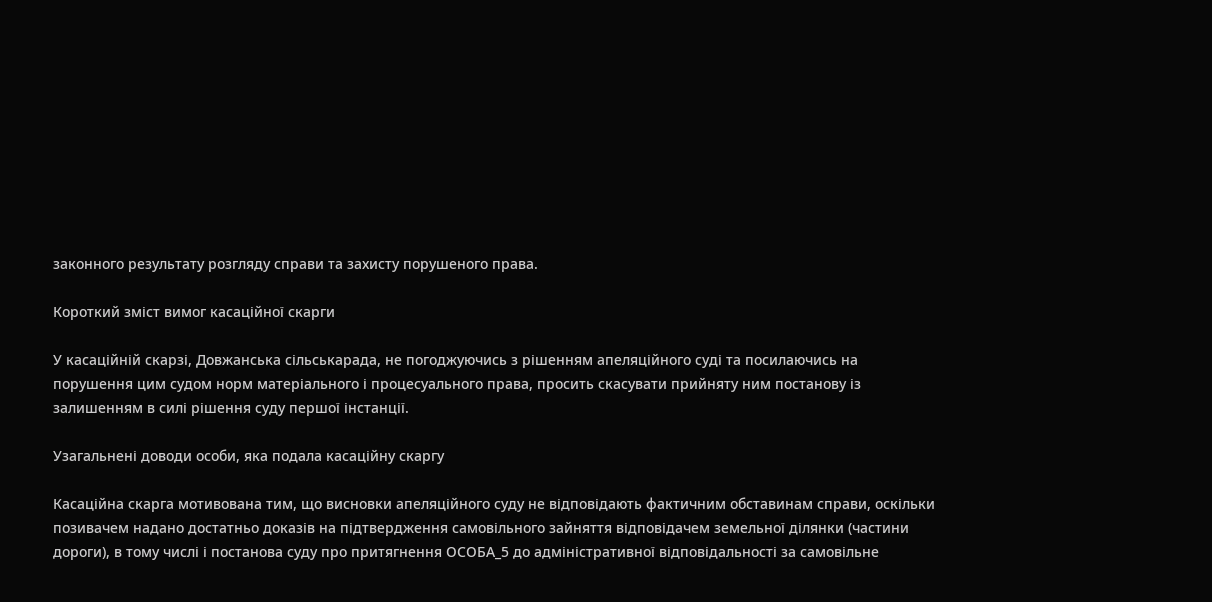законного результату розгляду справи та захисту порушеного права.

Короткий зміст вимог касаційної скарги

У касаційній скарзі, Довжанська сільськарада, не погоджуючись з рішенням апеляційного суді та посилаючись на порушення цим судом норм матеріального і процесуального права, просить скасувати прийняту ним постанову із залишенням в силі рішення суду першої інстанції.

Узагальнені доводи особи, яка подала касаційну скаргу

Касаційна скарга мотивована тим, що висновки апеляційного суду не відповідають фактичним обставинам справи, оскільки позивачем надано достатньо доказів на підтвердження самовільного зайняття відповідачем земельної ділянки (частини дороги), в тому числі і постанова суду про притягнення ОСОБА_5 до адміністративної відповідальності за самовільне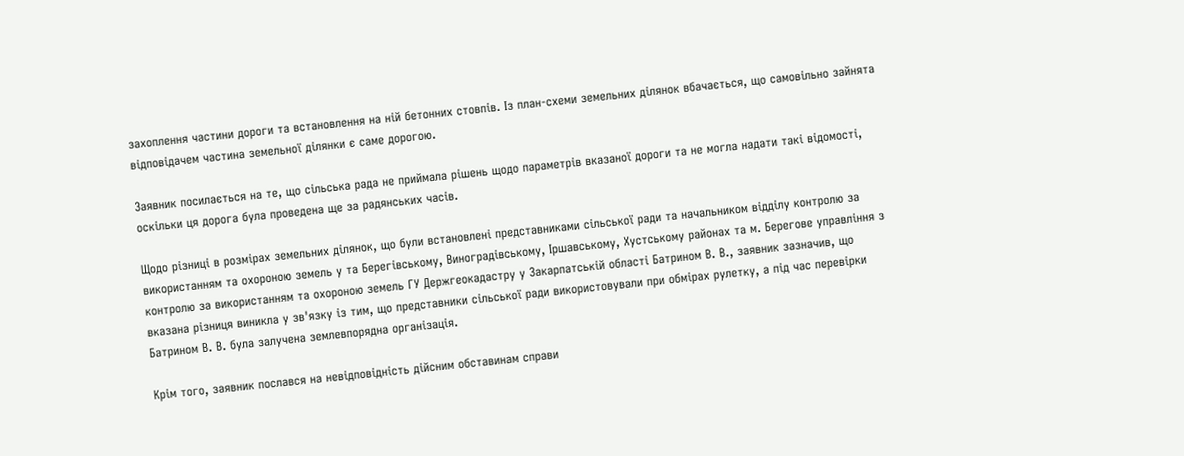захоплення частини дороги та встановлення на ній бетонних стовпів. Із план-схеми земельних ділянок вбачається, що самовільно зайнята відповідачем частина земельної ділянки є саме дорогою.

Заявник посилається на те, що сільська рада не приймала рішень щодо параметрів вказаної дороги та не могла надати такі відомості, оскільки ця дорога була проведена ще за радянських часів.

Щодо різниці в розмірах земельних ділянок, що були встановлені представниками сільської ради та начальником відділу контролю за використанням та охороною земель у та Берегівському, Виноградівському, Іршавському, Хустському районах та м. Берегове управління з контролю за використанням та охороною земель ГУ Держгеокадастру у Закарпатській області Батрином В. В., заявник зазначив, що вказана різниця виникла у зв'язку із тим, що представники сільської ради використовували при обмірах рулетку, а під час перевірки Батрином В. В. була залучена землевпорядна організація.

Крім того, заявник послався на невідповідність дійсним обставинам справи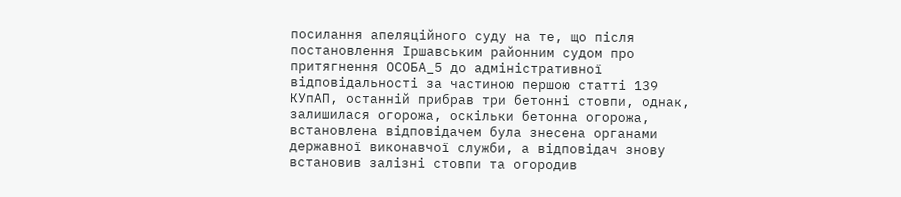посилання апеляційного суду на те, що після постановлення Іршавським районним судом про притягнення ОСОБА_5 до адміністративної відповідальності за частиною першою статті 139 КУпАП, останній прибрав три бетонні стовпи, однак, залишилася огорожа, оскільки бетонна огорожа, встановлена відповідачем була знесена органами державної виконавчої служби, а відповідач знову встановив залізні стовпи та огородив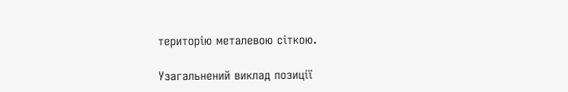територію металевою сіткою.

Узагальнений виклад позиції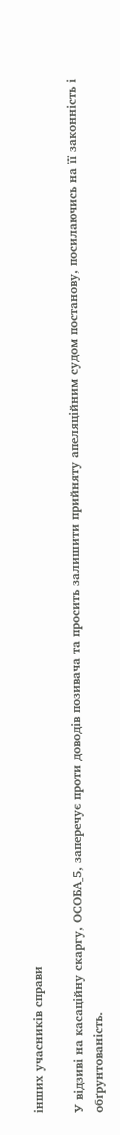інших учасників справи

У відзиві на касаційну скаргу, ОСОБА_5, заперечує проти доводів позивача та просить залишити прийняту апеляційним судом постанову, посилаючись на її законність і обґрунтованість.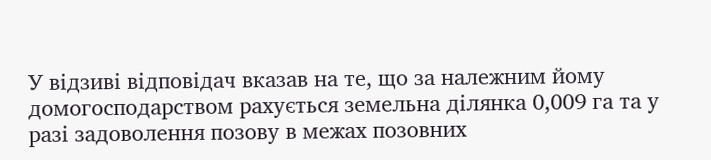У відзиві відповідач вказав на те, що за належним йому домогосподарством рахується земельна ділянка 0,009 га та у разі задоволення позову в межах позовних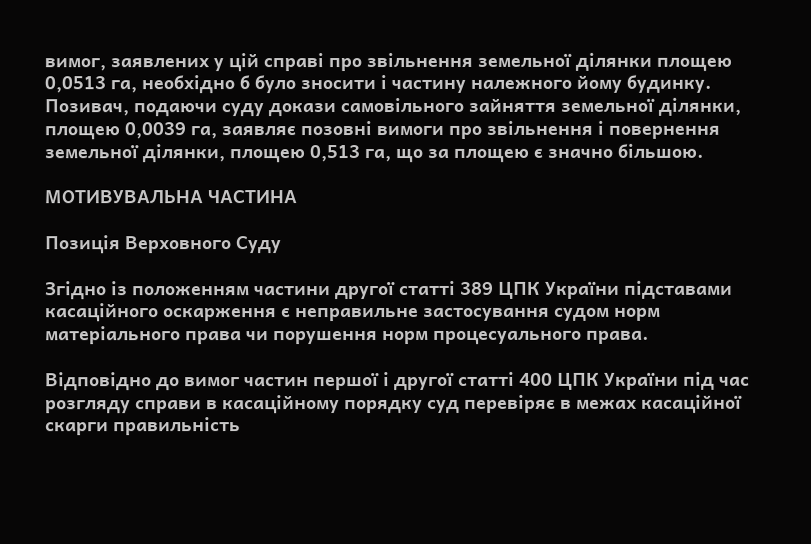вимог, заявлених у цій справі про звільнення земельної ділянки площею 0,0513 га, необхідно б було зносити і частину належного йому будинку. Позивач, подаючи суду докази самовільного зайняття земельної ділянки, площею 0,0039 га, заявляє позовні вимоги про звільнення і повернення земельної ділянки, площею 0,513 га, що за площею є значно більшою.

МОТИВУВАЛЬНА ЧАСТИНА

Позиція Верховного Суду

Згідно із положенням частини другої статті 389 ЦПК України підставами касаційного оскарження є неправильне застосування судом норм матеріального права чи порушення норм процесуального права.

Відповідно до вимог частин першої і другої статті 400 ЦПК України під час розгляду справи в касаційному порядку суд перевіряє в межах касаційної скарги правильність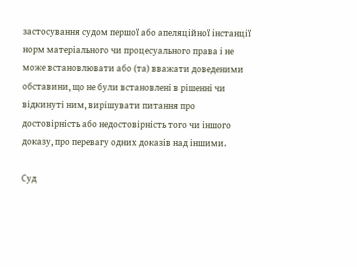застосування судом першої або апеляційної інстанції норм матеріального чи процесуального права і не може встановлювати або (та) вважати доведеними обставини, що не були встановлені в рішенні чи відкинуті ним, вирішувати питання про достовірність або недостовірність того чи іншого доказу, про перевагу одних доказів над іншими.

Суд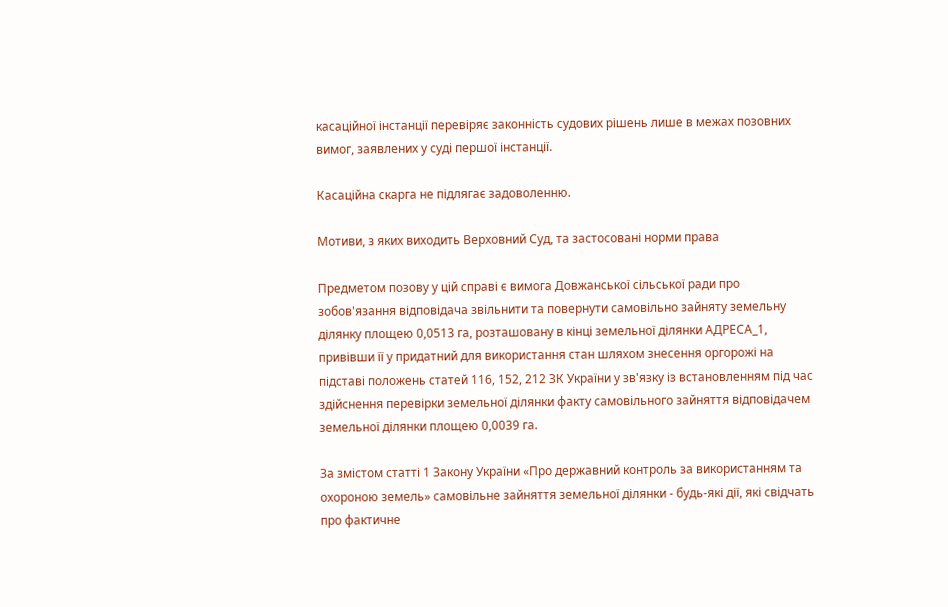касаційної інстанції перевіряє законність судових рішень лише в межах позовних вимог, заявлених у суді першої інстанції.

Касаційна скарга не підлягає задоволенню.

Мотиви, з яких виходить Верховний Суд, та застосовані норми права

Предметом позову у цій справі є вимога Довжанської сільської ради про зобов'язання відповідача звільнити та повернути самовільно зайняту земельну ділянку площею 0,0513 га, розташовану в кінці земельної ділянки АДРЕСА_1, привівши її у придатний для використання стан шляхом знесення оргорожі на підставі положень статей 116, 152, 212 ЗК України у зв'язку із встановленням під час здійснення перевірки земельної ділянки факту самовільного зайняття відповідачем земельної ділянки площею 0,0039 га.

За змістом статті 1 Закону України «Про державний контроль за використанням та охороною земель» самовільне зайняття земельної ділянки - будь-які дії, які свідчать про фактичне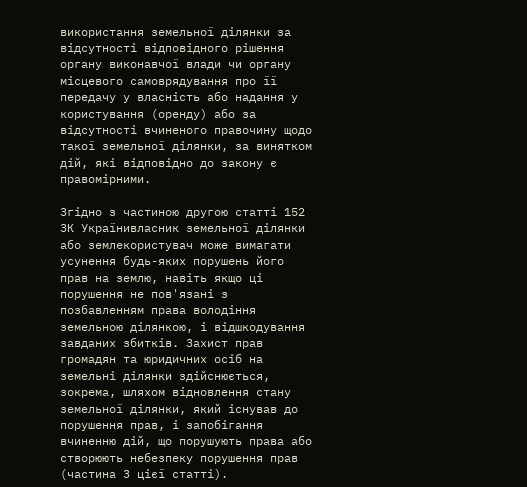використання земельної ділянки за відсутності відповідного рішення органу виконавчої влади чи органу місцевого самоврядування про її передачу у власність або надання у користування (оренду) або за відсутності вчиненого правочину щодо такої земельної ділянки, за винятком дій, які відповідно до закону є правомірними.

Згідно з частиною другою статті 152 ЗК Українивласник земельної ділянки або землекористувач може вимагати усунення будь-яких порушень його прав на землю, навіть якщо ці порушення не пов'язані з позбавленням права володіння земельною ділянкою, і відшкодування завданих збитків. Захист прав громадян та юридичних осіб на земельні ділянки здійснюється, зокрема, шляхом відновлення стану земельної ділянки, який існував до порушення прав, і запобігання вчиненню дій, що порушують права або створюють небезпеку порушення прав (частина 3 цієї статті).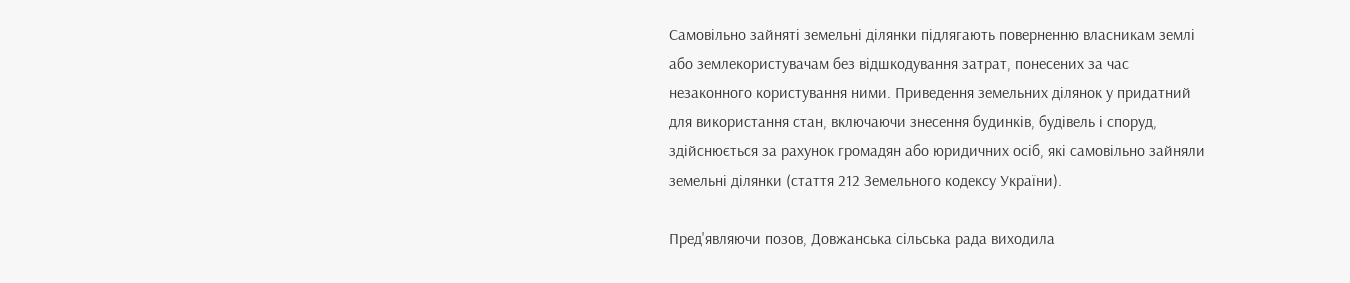Самовільно зайняті земельні ділянки підлягають поверненню власникам землі або землекористувачам без відшкодування затрат, понесених за час незаконного користування ними. Приведення земельних ділянок у придатний для використання стан, включаючи знесення будинків, будівель і споруд, здійснюється за рахунок громадян або юридичних осіб, які самовільно зайняли земельні ділянки (стаття 212 Земельного кодексу України).

Пред'являючи позов, Довжанська сільська рада виходила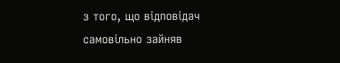з того, що відповідач самовільно зайняв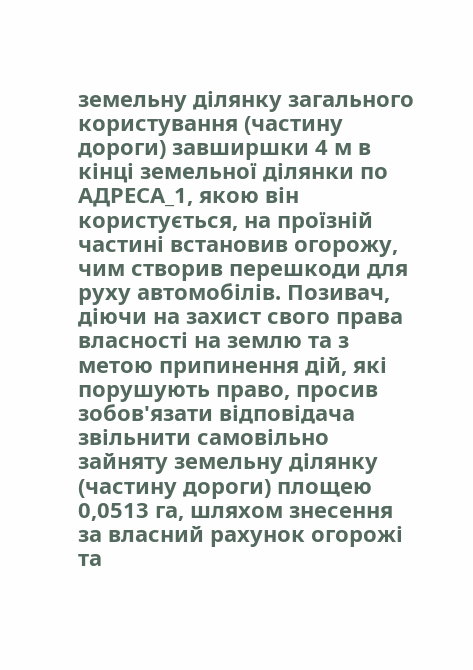земельну ділянку загального користування (частину дороги) завширшки 4 м в кінці земельної ділянки по АДРЕСА_1, якою він користується, на проїзній частині встановив огорожу, чим створив перешкоди для руху автомобілів. Позивач, діючи на захист свого права власності на землю та з метою припинення дій, які порушують право, просив зобов'язати відповідача звільнити самовільно зайняту земельну ділянку (частину дороги) площею 0,0513 га, шляхом знесення за власний рахунок огорожі та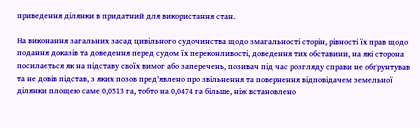приведення ділянки в придатний для використання стан.

На виконання загальних засад цивільного судочинства щодо змагальності сторін, рівності їх прав щодо подання доказів та доведення перед судом їх переконливості, доведення тих обставини, на які сторона посилається як на підставу своїх вимог або заперечень, позивач під час розгляду справи не обґрунтував та не довів підстав, з яких позов пред'явлено про звільнення та повернення відповідачем земельної ділянки площею саме 0,0513 га, тобто на 0,0474 га більше, ніж встановлено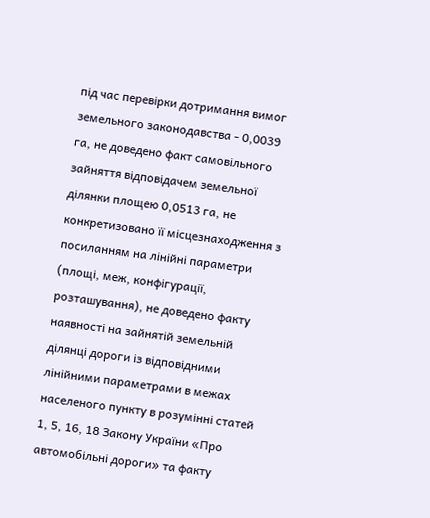під час перевірки дотримання вимог земельного законодавства - 0,0039 га, не доведено факт самовільного зайняття відповідачем земельної ділянки площею 0,0513 га, не конкретизовано її місцезнаходження з посиланням на лінійні параметри (площі, меж, конфігурації, розташування), не доведено факту наявності на зайнятій земельній ділянці дороги із відповідними лінійними параметрами в межах населеного пункту в розумінні статей 1, 5, 16, 18 Закону України «Про автомобільні дороги» та факту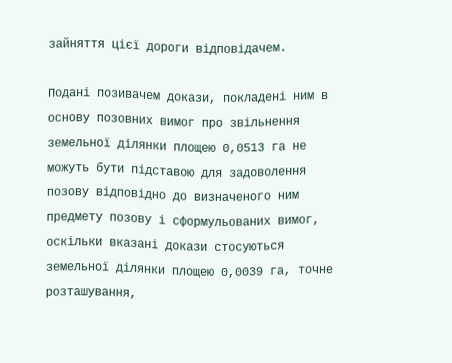зайняття цієї дороги відповідачем.

Подані позивачем докази, покладені ним в основу позовних вимог про звільнення земельної ділянки площею 0,0513 га не можуть бути підставою для задоволення позову відповідно до визначеного ним предмету позову і сформульованих вимог, оскільки вказані докази стосуються земельної ділянки площею 0,0039 га, точне розташування,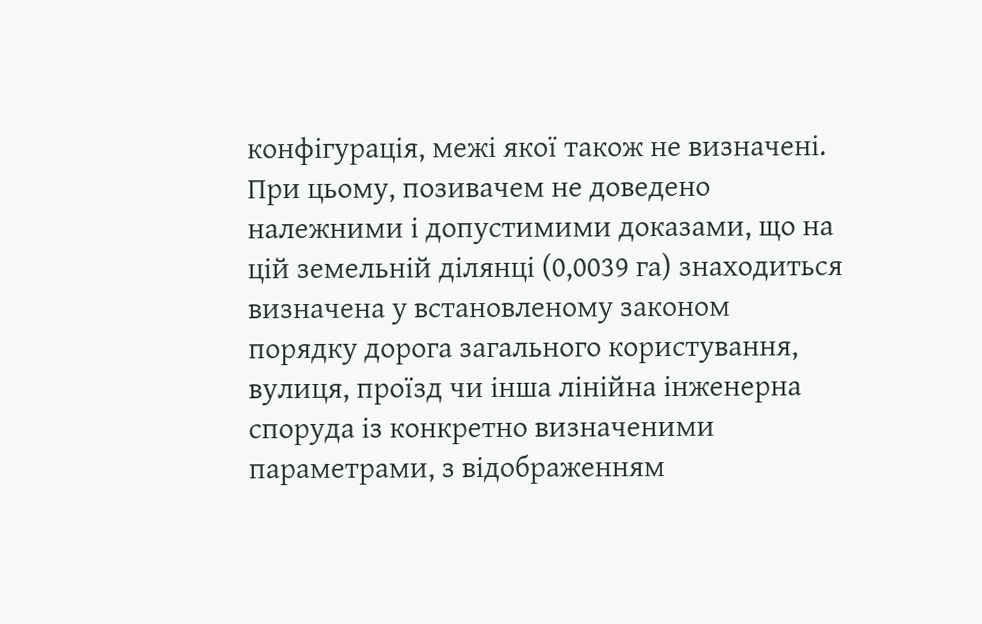конфігурація, межі якої також не визначені. При цьому, позивачем не доведено належними і допустимими доказами, що на цій земельній ділянці (0,0039 га) знаходиться визначена у встановленому законом порядку дорога загального користування, вулиця, проїзд чи інша лінійна інженерна споруда із конкретно визначеними параметрами, з відображенням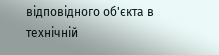відповідного об'єкта в технічній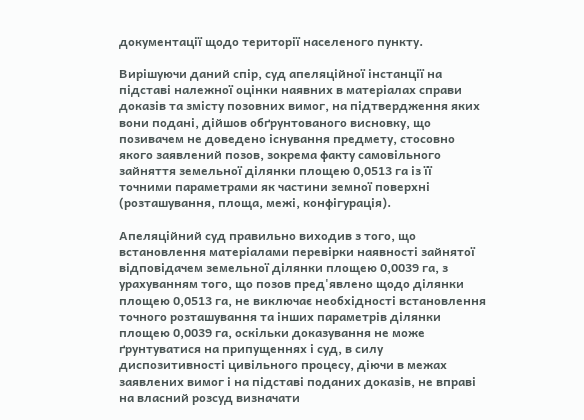документації щодо території населеного пункту.

Вирішуючи даний спір, суд апеляційної інстанції на підставі належної оцінки наявних в матеріалах справи доказів та змісту позовних вимог, на підтвердження яких вони подані, дійшов обґрунтованого висновку, що позивачем не доведено існування предмету, стосовно якого заявлений позов, зокрема факту самовільного зайняття земельної ділянки площею 0,0513 га із її точними параметрами як частини земної поверхні (розташування, площа, межі, конфігурація).

Апеляційний суд правильно виходив з того, що встановлення матеріалами перевірки наявності зайнятої відповідачем земельної ділянки площею 0,0039 га, з урахуванням того, що позов пред'явлено щодо ділянки площею 0,0513 га, не виключає необхідності встановлення точного розташування та інших параметрів ділянки площею 0,0039 га, оскільки доказування не може ґрунтуватися на припущеннях і суд, в силу диспозитивності цивільного процесу, діючи в межах заявлених вимог і на підставі поданих доказів, не вправі на власний розсуд визначати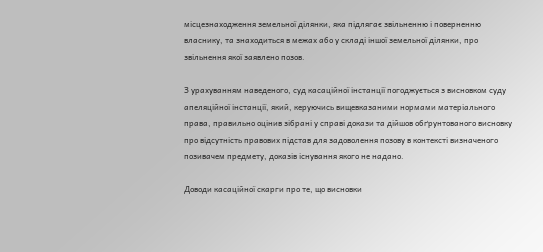місцезнаходження земельної ділянки, яка підлягає звільненню і поверненню власнику, та знаходиться в межах або у складі іншої земельної ділянки, про звільнення якої заявлено позов.

З урахуванням наведеного, суд касаційної інстанції погоджується з висновком суду апеляційної інстанції, який, керуючись вищевказаними нормами матеріального права, правильно оцінив зібрані у справі докази та дійшов обґрунтованого висновку про відсутність правових підстав для задоволення позову в контексті визначеного позивачем предмету, доказів існування якого не надано.

Доводи касаційної скарги про те, що висновки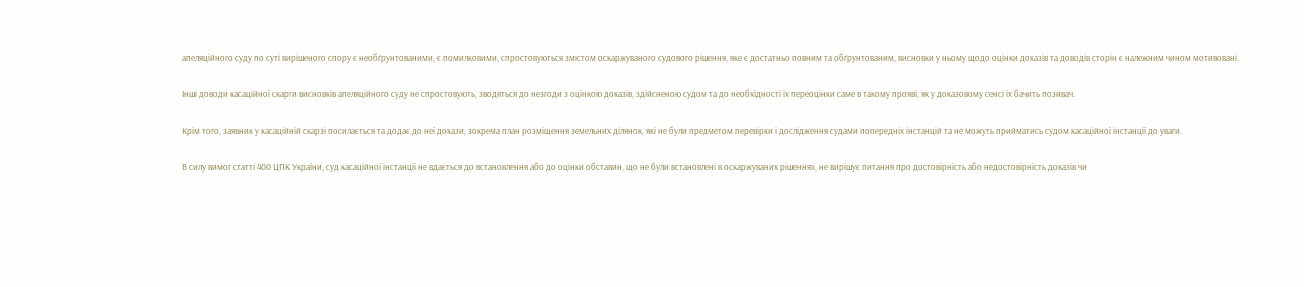апеляційного суду по суті вирішеного спору є необґрунтованими, є помилковими, спростовуються змістом оскаржуваного судового рішення, яке є достатньо повним та обґрунтованим, висновки у ньому щодо оцінки доказів та доводів сторін є належним чином мотивовані.

Інші доводи касаційної скарги висновків апеляційного суду не спростовують, зводяться до незгоди з оцінкою доказів, здійсненою судом та до необхідності їх переоцінки саме в такому прояві, як у доказовому сенсі їх бачить позивач.

Крім того, заявник у касаційній скарзі посилається та додає до неї докази, зокрема план розміщення земельних ділянок, які не були предметом перевірки і дослідження судами попередніх інстанцій та не можуть прийматись судом касаційної інстанції до уваги.

В силу вимог статті 400 ЦПК України, суд касаційної інстанції не вдається до встановлення або до оцінки обставин, що не були встановлені в оскаржуваних рішеннях, не вирішує питання про достовірність або недостовірність доказів чи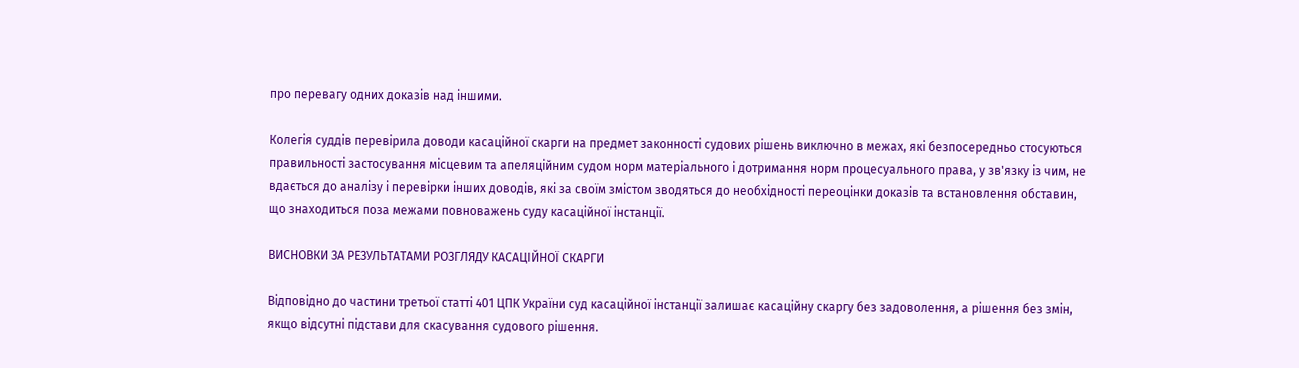про перевагу одних доказів над іншими.

Колегія суддів перевірила доводи касаційної скарги на предмет законності судових рішень виключно в межах, які безпосередньо стосуються правильності застосування місцевим та апеляційним судом норм матеріального і дотримання норм процесуального права, у зв'язку із чим, не вдається до аналізу і перевірки інших доводів, які за своїм змістом зводяться до необхідності переоцінки доказів та встановлення обставин, що знаходиться поза межами повноважень суду касаційної інстанції.

ВИСНОВКИ ЗА РЕЗУЛЬТАТАМИ РОЗГЛЯДУ КАСАЦІЙНОЇ СКАРГИ

Відповідно до частини третьої статті 401 ЦПК України суд касаційної інстанції залишає касаційну скаргу без задоволення, а рішення без змін, якщо відсутні підстави для скасування судового рішення.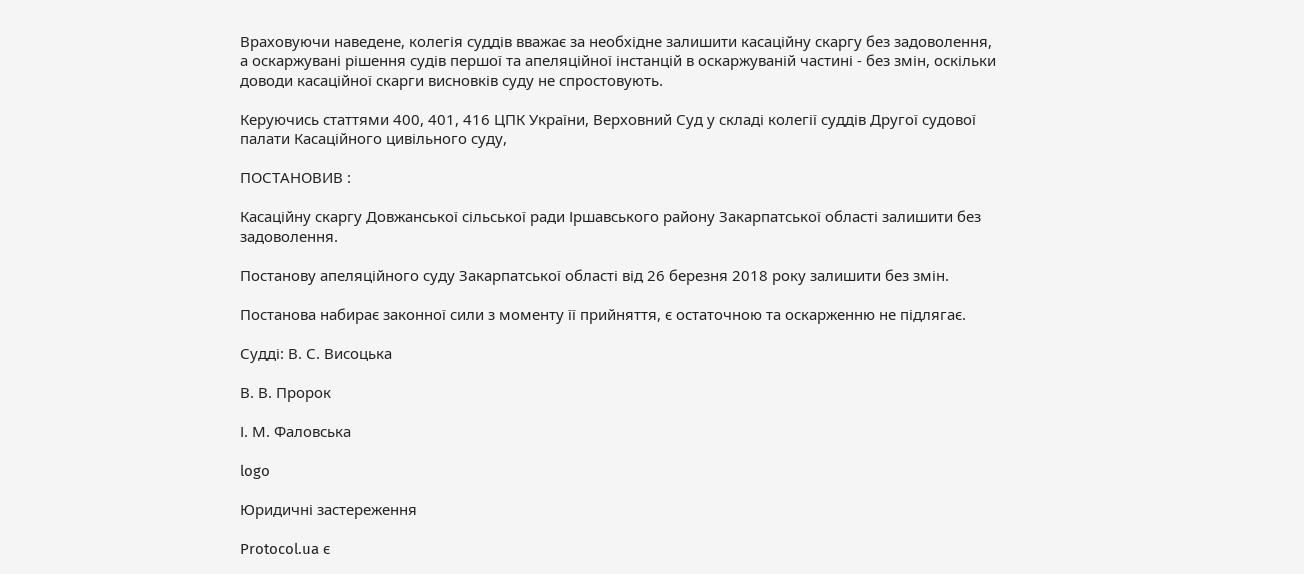Враховуючи наведене, колегія суддів вважає за необхідне залишити касаційну скаргу без задоволення, а оскаржувані рішення судів першої та апеляційної інстанцій в оскаржуваній частині - без змін, оскільки доводи касаційної скарги висновків суду не спростовують.

Керуючись статтями 400, 401, 416 ЦПК України, Верховний Суд у складі колегії суддів Другої судової палати Касаційного цивільного суду,

ПОСТАНОВИВ :

Касаційну скаргу Довжанської сільської ради Іршавського району Закарпатської області залишити без задоволення.

Постанову апеляційного суду Закарпатської області від 26 березня 2018 року залишити без змін.

Постанова набирає законної сили з моменту її прийняття, є остаточною та оскарженню не підлягає.

Судді: В. С. Висоцька

В. В. Пророк

І. М. Фаловська

logo

Юридичні застереження

Protocol.ua є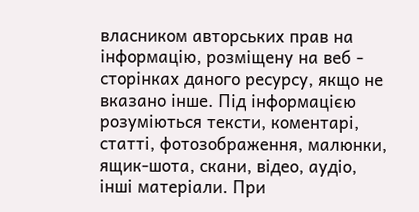власником авторських прав на інформацію, розміщену на веб - сторінках даного ресурсу, якщо не вказано інше. Під інформацією розуміються тексти, коментарі, статті, фотозображення, малюнки, ящик-шота, скани, відео, аудіо, інші матеріали. При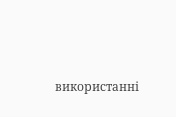використанні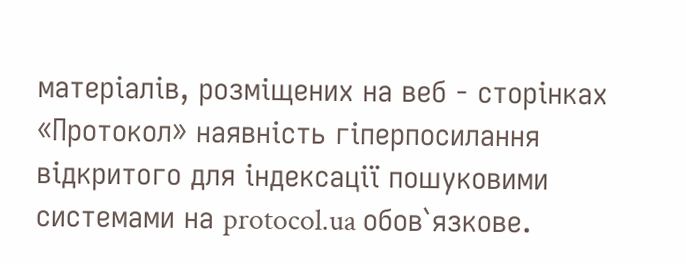матеріалів, розміщених на веб - сторінках «Протокол» наявність гіперпосилання відкритого для індексації пошуковими системами на protocol.ua обов`язкове.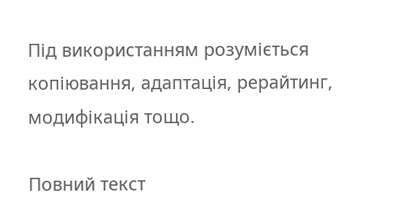Під використанням розуміється копіювання, адаптація, рерайтинг, модифікація тощо.

Повний текст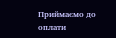Приймаємо до оплати